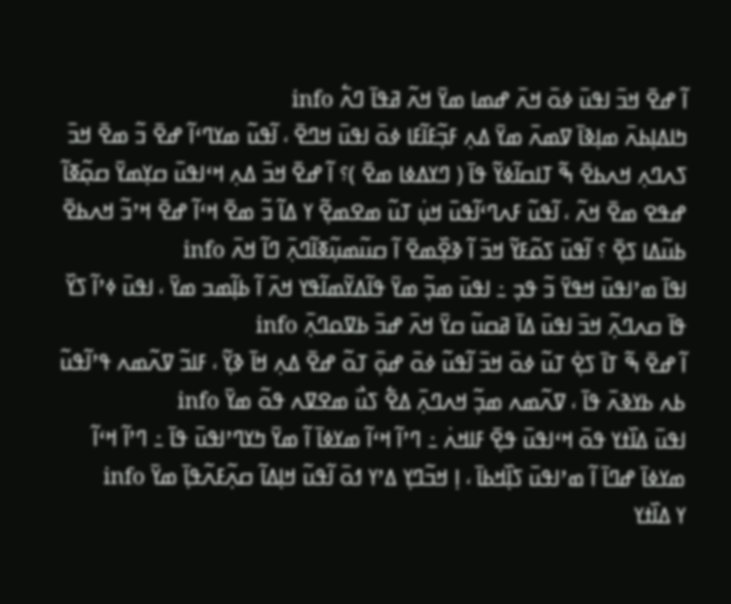ߊ߬ ߝߐ߫ ߞߏ߫ ߊߟߎ߫ ߦߋ߫ ߞߍ߫ ߝߘߊ ߘߌ߫ ߞߍ߬ ߥߟߊ߫ ߣߍ߱ info
ߤߊߡߊ߲ߕߍ߫ ߘߊ߲ߢߊ߫ ߜߘߍ߫ ߘߌ߫ ߡߍ߲ ߓߏ߲߬ߓߊ߬ߓߊ ߦߋ߫ ߊߟߎ߫ ߞߣߐ߫ ، ߊ߬ߟߎ߬ ߘߌߣߵߊ߬ ߝߐ߫ ߏ߬ ߘߐ߫ ߞߏ߫ ߖߍߣߍ߲ ߞߍߕߐ߫ ߒ߬ ߠߊߛߊ߬ߦߌ߬ ߟߊ߫ ( ߣߌߡߦߊ ߘߐ߫ )؟ ߊ߬ ߝߐ߫ ߞߏ߫ ߡߍ߲ ߞߵߊߟߎ߫ ߛߌ߲ߘߌ߫ ߛߋ߲߬ߧߊ߬ ߝߟߐ ߘߐ߫ ߞߍ߬ ، ߊ߬ߟߎ߬ ߓߍߣߵߊ߬ߟߎ߫ ߞߎ߲߭ ߠߎ߬ ߘߐߘߐ߲߬ ߌ ߡߊ߬ ߏ߬ ߘߐ߫ ߞߵߊ߬ ߝߐ߫ ߞߴߏ߬ ߞߍߕߐ߫ ߕߎ߬ߡߊ ߖߐ߲߫ ؟ ߊ߬ߟߎ߫ ߖߋ߬ߓߌ߬ ߞߏ߫ ߊ߬ ߢߐ߲߰ߘߐ߫ ߊ߬ ߛߎ߬ߘߎ߲߬ߧߊ߬ߣߍ߲߫ ߣߊ߬ ߞߍ߫ info
ߊߟߊ߫ ߘߴߊߟߎ߫ ߞߟߌ߫ ߏ߬ ߟߏ߲ ߸ ߊߟߎ߫ ߘߏ߲߬ ߘߌ߫ ߟߊ߬ߡߌ߬ߘߊ߬ߟߌ ߞߍ߫ ߊ߬ ߕߊ߲߬ߘߏ ߘߌ߫ ، ߊߟߎ߫ ߦߴߊ߬ ߖߌ߰ ߟߊ߫ ߛߍߣߍ߲߬ ߞߏ߫ ߊߟߎ߫ ߡߊ߫ ߥߛߎ߬ ߛߌ߫ ߞߍ߫ ߝߏ߫ ߕߜߋߣߍ߲߫ info
ߊ߬ ߝߐ߫ ߒ߬ ߠߊ߫ ߖߐ߲߭ ߠߎ߬ ߦߋ߫ ߞߏ߫ ߊ߬ߟߎ߬ ߦߋ߫ ߝߋ߲߫ ߠߋ߬ ߝߐ߫ ߡߍ߲ ߞߊ߫ ߢߌ߲߬ ، ߓߊߏ߬ ߜߍ߬ߘߍ ߟߴߊ߬ߟߎ߬ ߕߍ ߕߌߢߍ߫ ߟߊ߫ ، ߜߍ߬ߘߍ ߘߏ߲߬ ߞߍߣߍ߲߫ ߡߐ߱ ߖߎ߯ ߘߐߜߍ ߟߋ߬ ߘߌ߫ info
ߊߟߎ߫ ߡߊ߰ߙߌ ߟߋ߫ ߞߵߊߟߎ߫ ߟߐ߲߫ ߓߊߞߍ߭ ߸ ߣߴߊ߬ ߞߵߊ߬ ߘߌߦߊ߫ ߊ߬ ߘߌ߫ ߤߌߣߴߊߟߎ߫ ߟߊ߫ ߸ ߣߴߊ߬ ߞߵߊ߬ ߘߌߦߊ߫ ߝߣߊ߫ ߊ߬ ߘߴߊߟߎ߫ ߖߊ߲߰ߞߕߊ߫ ، ߊ߲ ߞߏ߬ߣߌ߲ ߡߴߌ ߗߋ߫ ߊ߬ߟߎ߬ ߞߊ߲ߡߊ߬ ߛߍ߲߬ߓߍ߬ߟߊ߲߫ ߘߌ߫ info
ߌ ߡߊ߰ߙߌ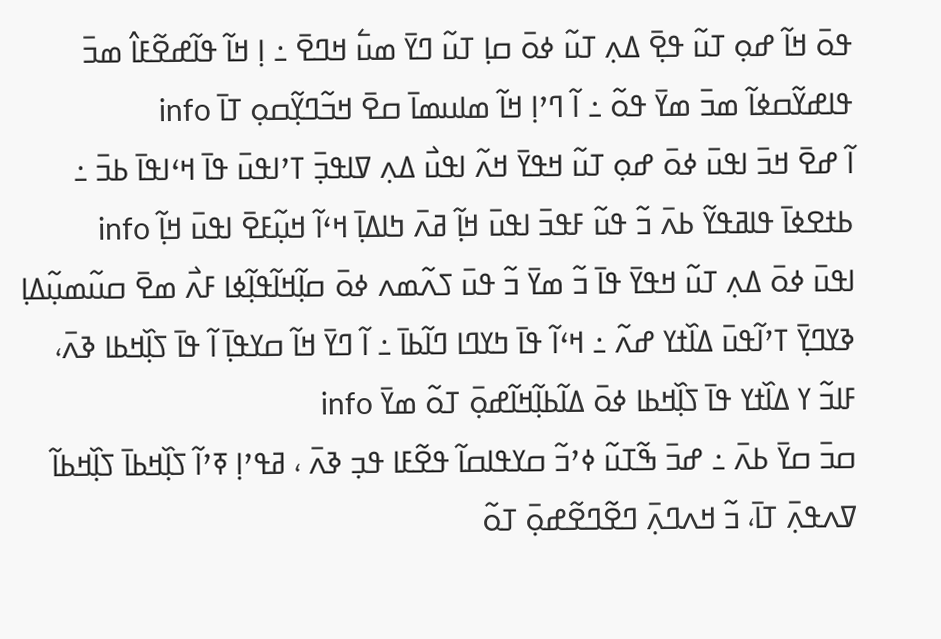ߟߋ߫ ߞߊ߬ ߝߋ߲ ߠߎ߬ ߟߐ߲߫ ߡߍ߲ ߠߎ߬ ߦߋ߫ ߛߊ߲ ߠߎ߬ ߣߌ߫ ߘߎ߱ ߞߣߐ߫ ߸ ߊ߲ ߞߊ߬ ߟߊ߬ߝߐ߬ߓߊ߮ ߘߏ߫ ߟߊߝߌ߬ߛߦߊ߬ ߘߏ߫ ߘߌ߫ ߟߋ߬ ߸ ߊ߬ ߣߴߊ߲ ߞߊ߬ ߘߊߎߘߊ߫ ߛߐ߫ ߞߏ߬ߣߌ߲߬ߛߋ߲ ߠߊ߫ info
ߊ߬ ߝߐ߫ ߞߏ߫ ߊߟߎ߫ ߦߋ߫ ߝߋ߲ ߠߎ߬ ߞߟߌ߫ ߞߍ߬ ߊߟߎ߯ ߡߍ߲ ߜߊߟߏ߲߫ ߠߴߊߟߎ߫ ߟߊ߫ ߞߵߊߟߊ߫ ߕߏ߫ ߸ ߕߙߐߦߊ߫ ߟߊߥߟߌ߬ ߕߍ߫ ߏ߬ ߟߎ߬ ߓߟߏ߫ ߊߟߎ߫ ߞߊ߲߬ ߥߍ߫ ߤߊߡߊ߲߫ ߞߵߊ߬ ߞߎ߲߬ߓߐ߫ ߊߟߎ߫ ߞߊ߲߬ info
ߊߟߎ߫ ߦߋ߫ ߡߍ߲ ߠߎ߬ ߞߟߌ߫ ߟߊ߫ ߏ߬ ߘߌ߫ ߏ߬ ߟߎ߫ ߖߍ߬ߘߍ ߦߋ߫ ߛߊ߲߬ߞߊ߬ߟߊ߲߬ߦߊ ߓߍ߯ ߘߐ߫ ߛߎ߬ߘߎ߲߬ߡߊ߲ ߢߌߣߌ߲߫ ߠߴߊ߬ߟߎ߫ ߡߊ߰ߙߌ ߝߍ߬ ߸ ߞߵߊ߬ ߟߊ߫ ߤߌߣߊ ߣߊ߬ߕߊ߫ ߸ ߊ߬ ߣߌ߫ ߞߊ߬ ߛߌߟߊ߲߫ ߊ߬ ߟߊ߫ ߖߊ߲߰ߞߕߊ ߢߍ߫، ߓߊߏ߬ ߌ ߡߊ߰ߙߌ ߟߊ߫ ߖߊ߲߰ߞߕߊ ߦߋ߫ ߡߊ߬ߕߊ߲߬ߞߊ߬ߝߋ߲߫ ߠߋ߬ ߘߌ߫ info
ߛߏ߫ ߛߌ߫ ߕߍ߫ ߸ ߝߏ߫ ߒ߬ߠߎ߬ ߦߴߏ߬ ߛߌߟߊߛߊ߬ ߟߐ߬ߓߊ ߟߏ߲ ߢߍ߫ ، ߥߟߴߊ߲ ߧߴߊ߬ ߖߊ߲߰ߞߕߊ߫ ߖߊ߲߰ߞߕߊ߬ ߜߍߟߍ߲߫ ߠߊ߫، ߏ߬ ߞߍߣߍ߲߫ ߣߐ߬ߣߐ߬ߝߋ߲߫ ߠߋ߬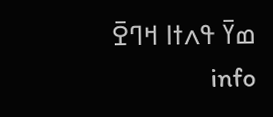ߘߌ߫ ߟߍߙߊ ߞߣߐ߫ info